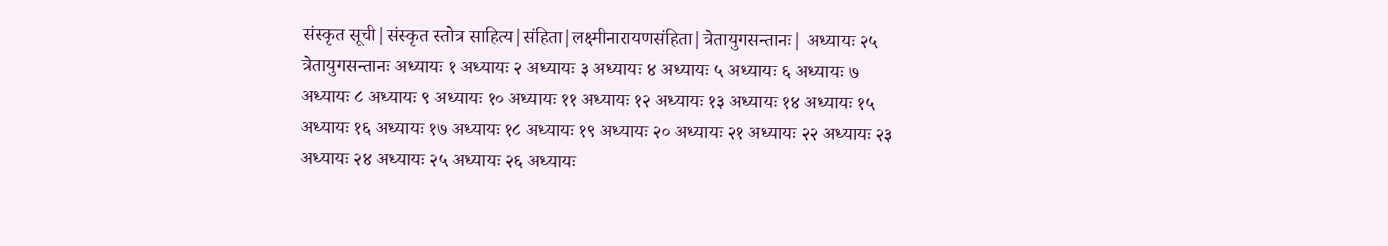संस्कृत सूची|संस्कृत स्तोत्र साहित्य|संहिता|लक्ष्मीनारायणसंहिता|त्रेतायुगसन्तानः| अध्यायः २५ त्रेतायुगसन्तानः अध्यायः १ अध्यायः २ अध्यायः ३ अध्यायः ४ अध्यायः ५ अध्यायः ६ अध्यायः ७ अध्यायः ८ अध्यायः ९ अध्यायः १० अध्यायः ११ अध्यायः १२ अध्यायः १३ अध्यायः १४ अध्यायः १५ अध्यायः १६ अध्यायः १७ अध्यायः १८ अध्यायः १९ अध्यायः २० अध्यायः २१ अध्यायः २२ अध्यायः २३ अध्यायः २४ अध्यायः २५ अध्यायः २६ अध्यायः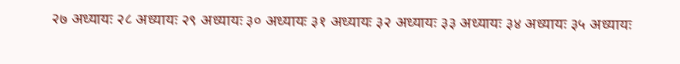२७ अध्यायः २८ अध्यायः २९ अध्यायः ३० अध्यायः ३१ अध्यायः ३२ अध्यायः ३३ अध्यायः ३४ अध्यायः ३५ अध्यायः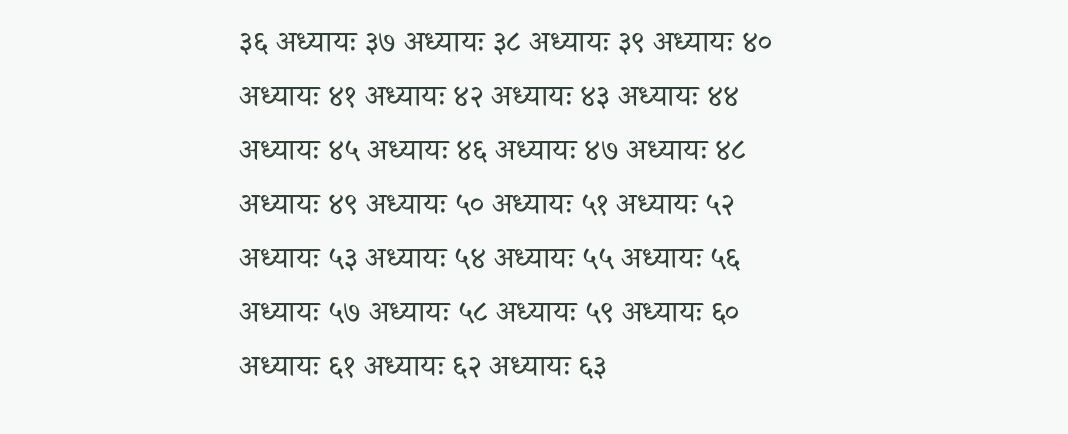३६ अध्यायः ३७ अध्यायः ३८ अध्यायः ३९ अध्यायः ४० अध्यायः ४१ अध्यायः ४२ अध्यायः ४३ अध्यायः ४४ अध्यायः ४५ अध्यायः ४६ अध्यायः ४७ अध्यायः ४८ अध्यायः ४९ अध्यायः ५० अध्यायः ५१ अध्यायः ५२ अध्यायः ५३ अध्यायः ५४ अध्यायः ५५ अध्यायः ५६ अध्यायः ५७ अध्यायः ५८ अध्यायः ५९ अध्यायः ६० अध्यायः ६१ अध्यायः ६२ अध्यायः ६३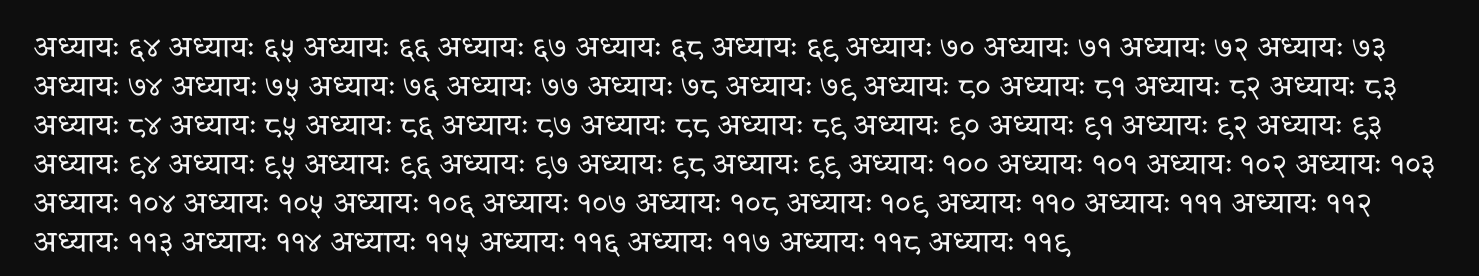अध्यायः ६४ अध्यायः ६५ अध्यायः ६६ अध्यायः ६७ अध्यायः ६८ अध्यायः ६९ अध्यायः ७० अध्यायः ७१ अध्यायः ७२ अध्यायः ७३ अध्यायः ७४ अध्यायः ७५ अध्यायः ७६ अध्यायः ७७ अध्यायः ७८ अध्यायः ७९ अध्यायः ८० अध्यायः ८१ अध्यायः ८२ अध्यायः ८३ अध्यायः ८४ अध्यायः ८५ अध्यायः ८६ अध्यायः ८७ अध्यायः ८८ अध्यायः ८९ अध्यायः ९० अध्यायः ९१ अध्यायः ९२ अध्यायः ९३ अध्यायः ९४ अध्यायः ९५ अध्यायः ९६ अध्यायः ९७ अध्यायः ९८ अध्यायः ९९ अध्यायः १०० अध्यायः १०१ अध्यायः १०२ अध्यायः १०३ अध्यायः १०४ अध्यायः १०५ अध्यायः १०६ अध्यायः १०७ अध्यायः १०८ अध्यायः १०९ अध्यायः ११० अध्यायः १११ अध्यायः ११२ अध्यायः ११३ अध्यायः ११४ अध्यायः ११५ अध्यायः ११६ अध्यायः ११७ अध्यायः ११८ अध्यायः ११९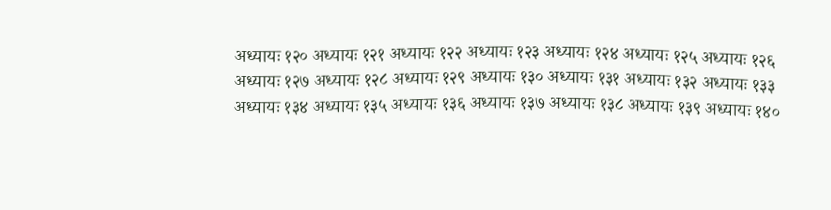अध्यायः १२० अध्यायः १२१ अध्यायः १२२ अध्यायः १२३ अध्यायः १२४ अध्यायः १२५ अध्यायः १२६ अध्यायः १२७ अध्यायः १२८ अध्यायः १२९ अध्यायः १३० अध्यायः १३१ अध्यायः १३२ अध्यायः १३३ अध्यायः १३४ अध्यायः १३५ अध्यायः १३६ अध्यायः १३७ अध्यायः १३८ अध्यायः १३९ अध्यायः १४०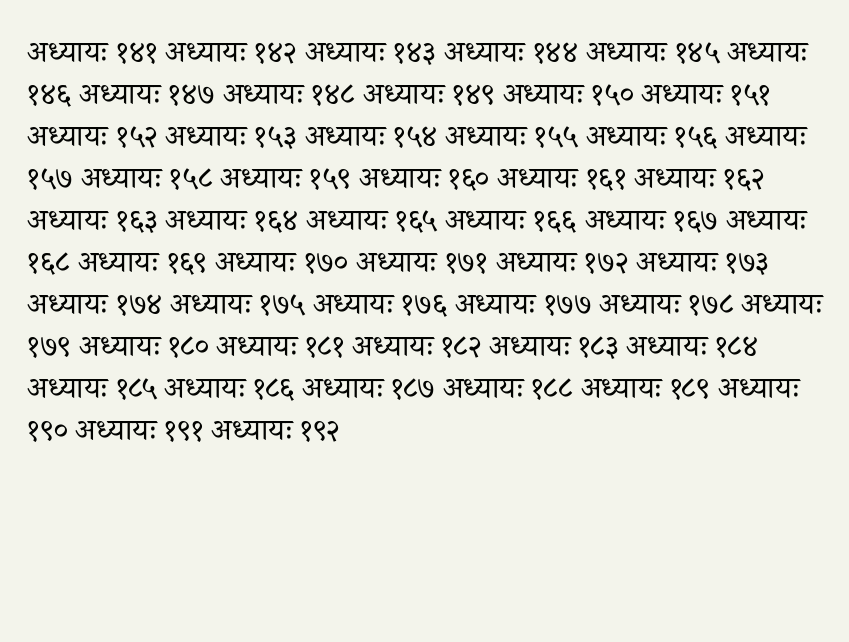अध्यायः १४१ अध्यायः १४२ अध्यायः १४३ अध्यायः १४४ अध्यायः १४५ अध्यायः १४६ अध्यायः १४७ अध्यायः १४८ अध्यायः १४९ अध्यायः १५० अध्यायः १५१ अध्यायः १५२ अध्यायः १५३ अध्यायः १५४ अध्यायः १५५ अध्यायः १५६ अध्यायः १५७ अध्यायः १५८ अध्यायः १५९ अध्यायः १६० अध्यायः १६१ अध्यायः १६२ अध्यायः १६३ अध्यायः १६४ अध्यायः १६५ अध्यायः १६६ अध्यायः १६७ अध्यायः १६८ अध्यायः १६९ अध्यायः १७० अध्यायः १७१ अध्यायः १७२ अध्यायः १७३ अध्यायः १७४ अध्यायः १७५ अध्यायः १७६ अध्यायः १७७ अध्यायः १७८ अध्यायः १७९ अध्यायः १८० अध्यायः १८१ अध्यायः १८२ अध्यायः १८३ अध्यायः १८४ अध्यायः १८५ अध्यायः १८६ अध्यायः १८७ अध्यायः १८८ अध्यायः १८९ अध्यायः १९० अध्यायः १९१ अध्यायः १९२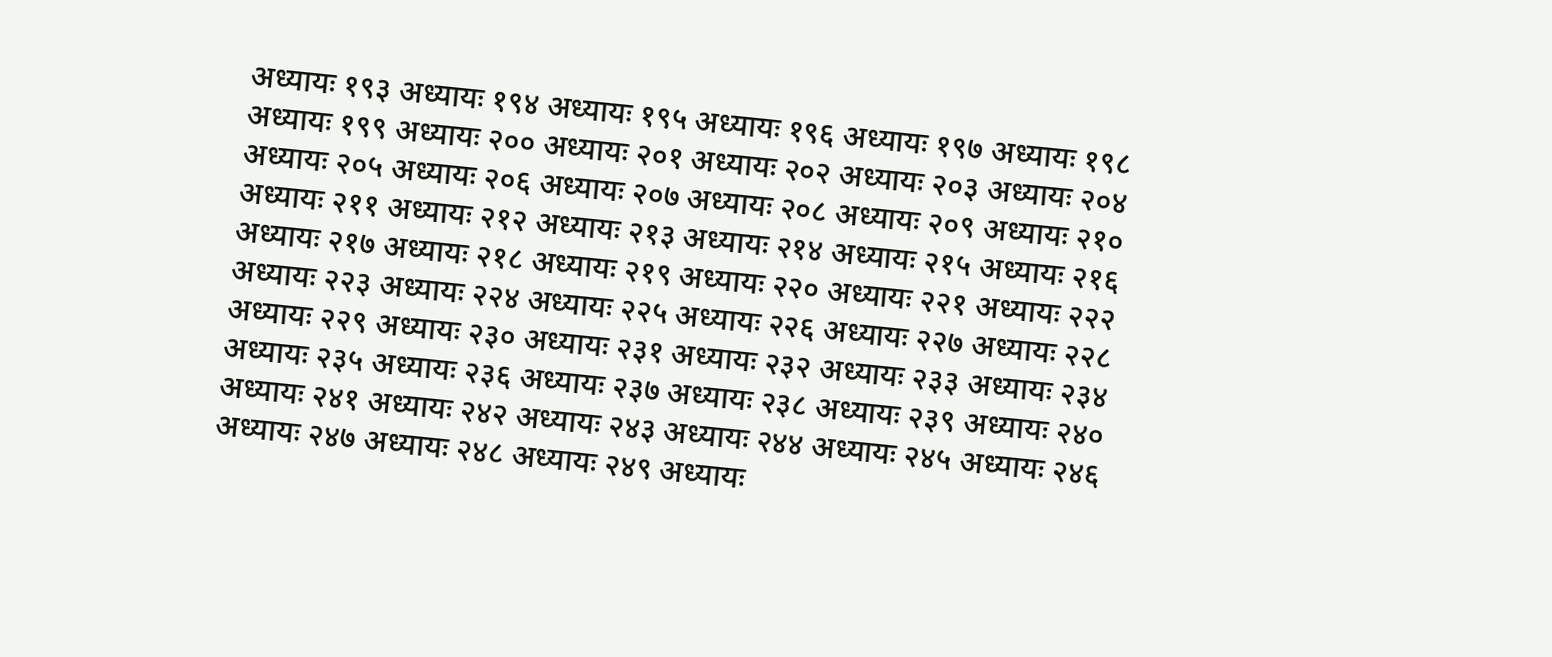अध्यायः १९३ अध्यायः १९४ अध्यायः १९५ अध्यायः १९६ अध्यायः १९७ अध्यायः १९८ अध्यायः १९९ अध्यायः २०० अध्यायः २०१ अध्यायः २०२ अध्यायः २०३ अध्यायः २०४ अध्यायः २०५ अध्यायः २०६ अध्यायः २०७ अध्यायः २०८ अध्यायः २०९ अध्यायः २१० अध्यायः २११ अध्यायः २१२ अध्यायः २१३ अध्यायः २१४ अध्यायः २१५ अध्यायः २१६ अध्यायः २१७ अध्यायः २१८ अध्यायः २१९ अध्यायः २२० अध्यायः २२१ अध्यायः २२२ अध्यायः २२३ अध्यायः २२४ अध्यायः २२५ अध्यायः २२६ अध्यायः २२७ अध्यायः २२८ अध्यायः २२९ अध्यायः २३० अध्यायः २३१ अध्यायः २३२ अध्यायः २३३ अध्यायः २३४ अध्यायः २३५ अध्यायः २३६ अध्यायः २३७ अध्यायः २३८ अध्यायः २३९ अध्यायः २४० अध्यायः २४१ अध्यायः २४२ अध्यायः २४३ अध्यायः २४४ अध्यायः २४५ अध्यायः २४६ अध्यायः २४७ अध्यायः २४८ अध्यायः २४९ अध्यायः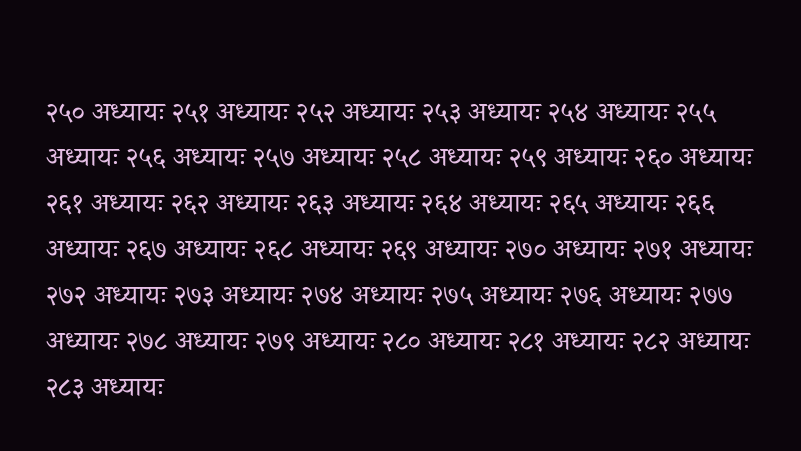२५० अध्यायः २५१ अध्यायः २५२ अध्यायः २५३ अध्यायः २५४ अध्यायः २५५ अध्यायः २५६ अध्यायः २५७ अध्यायः २५८ अध्यायः २५९ अध्यायः २६० अध्यायः २६१ अध्यायः २६२ अध्यायः २६३ अध्यायः २६४ अध्यायः २६५ अध्यायः २६६ अध्यायः २६७ अध्यायः २६८ अध्यायः २६९ अध्यायः २७० अध्यायः २७१ अध्यायः २७२ अध्यायः २७३ अध्यायः २७४ अध्यायः २७५ अध्यायः २७६ अध्यायः २७७ अध्यायः २७८ अध्यायः २७९ अध्यायः २८० अध्यायः २८१ अध्यायः २८२ अध्यायः २८३ अध्यायः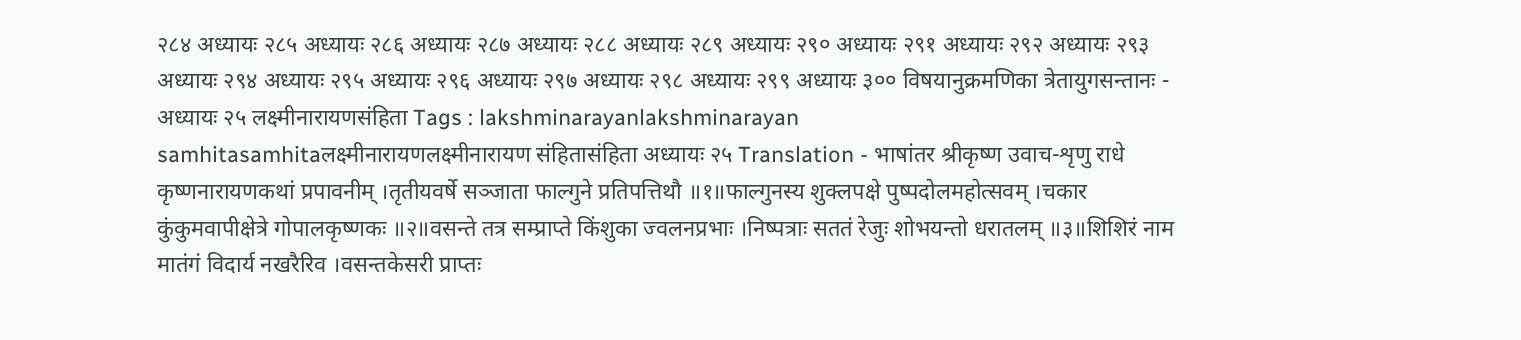२८४ अध्यायः २८५ अध्यायः २८६ अध्यायः २८७ अध्यायः २८८ अध्यायः २८९ अध्यायः २९० अध्यायः २९१ अध्यायः २९२ अध्यायः २९३ अध्यायः २९४ अध्यायः २९५ अध्यायः २९६ अध्यायः २९७ अध्यायः २९८ अध्यायः २९९ अध्यायः ३०० विषयानुक्रमणिका त्रेतायुगसन्तानः - अध्यायः २५ लक्ष्मीनारायणसंहिता Tags : lakshminarayanlakshminarayan samhitasamhitaलक्ष्मीनारायणलक्ष्मीनारायण संहितासंहिता अध्यायः २५ Translation - भाषांतर श्रीकृष्ण उवाच-शृणु राधे कृष्णनारायणकथां प्रपावनीम् ।तृतीयवर्षे सञ्जाता फाल्गुने प्रतिपत्तिथौ ॥१॥फाल्गुनस्य शुक्लपक्षे पुष्पदोलमहोत्सवम् ।चकार कुंकुमवापीक्षेत्रे गोपालकृष्णकः ॥२॥वसन्ते तत्र सम्प्राप्ते किंशुका ज्वलनप्रभाः ।निष्पत्राः सततं रेजुः शोभयन्तो धरातलम् ॥३॥शिशिरं नाम मातंगं विदार्य नखरैरिव ।वसन्तकेसरी प्राप्तः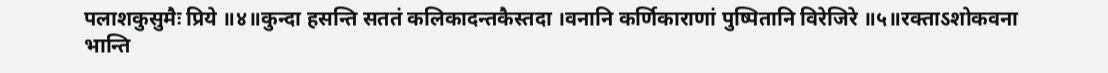पलाशकुसुमैः प्रिये ॥४॥कुन्दा हसन्ति सततं कलिकादन्तकैस्तदा ।वनानि कर्णिकाराणां पुष्पितानि विरेजिरे ॥५॥रक्ताऽशोकवना भान्ति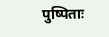पुष्पिताः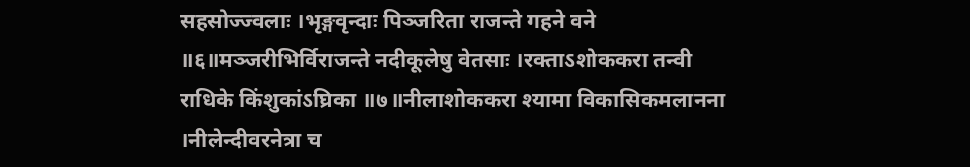सहसोज्ज्वलाः ।भृङ्गवृन्दाः पिञ्जरिता राजन्ते गहने वने ॥६॥मञ्जरीभिर्विराजन्ते नदीकूलेषु वेतसाः ।रक्ताऽशोककरा तन्वी राधिके किंशुकांऽघ्रिका ॥७॥नीलाशोककरा श्यामा विकासिकमलानना ।नीलेन्दीवरनेत्रा च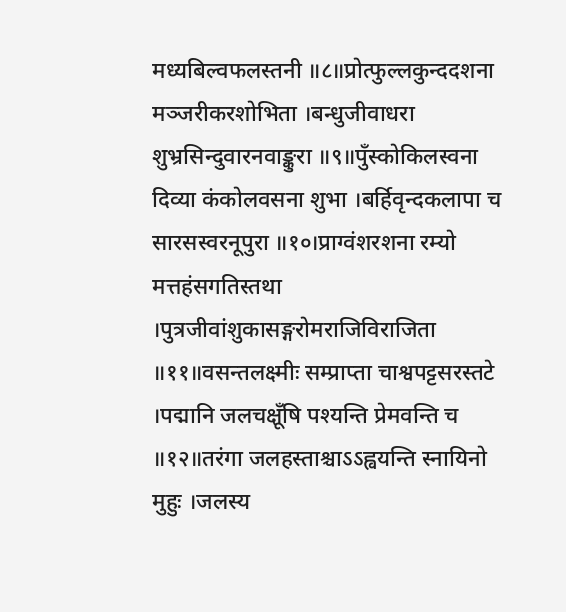मध्यबिल्वफलस्तनी ॥८॥प्रोत्फुल्लकुन्ददशना मञ्जरीकरशोभिता ।बन्धुजीवाधरा शुभ्रसिन्दुवारनवाङ्कुरा ॥९॥पुँस्कोकिलस्वना दिव्या कंकोलवसना शुभा ।बर्हिवृन्दकलापा च सारसस्वरनूपुरा ॥१०।प्राग्वंशरशना रम्यो मत्तहंसगतिस्तथा ।पुत्रजीवांशुकासङ्गरोमराजिविराजिता ॥११॥वसन्तलक्ष्मीः सम्प्राप्ता चाश्वपट्टसरस्तटे ।पद्मानि जलचक्षूँषि पश्यन्ति प्रेमवन्ति च ॥१२॥तरंगा जलहस्ताश्चाऽऽह्वयन्ति स्नायिनो मुहुः ।जलस्य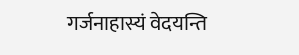गर्जनाहास्यं वेदयन्ति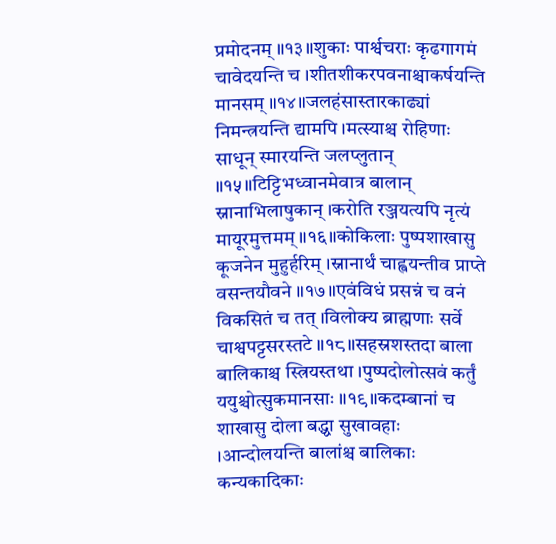प्रमोदनम् ॥१३॥शुकाः पार्श्वचराः कृढगागमं चावेदयन्ति च ।शीतशीकरपवनाश्चाकर्षयन्ति मानसम् ॥१४॥जलहंसास्तारकाढ्यां निमन्त्रयन्ति द्यामपि ।मत्स्याश्च रोहिणाः साधून् स्मारयन्ति जलप्लुतान् ॥१५॥टिट्टिभध्वानमेवात्र बालान् स्नानाभिलाषुकान् ।करोति रञ्जयत्यपि नृत्यं मायूरमुत्तमम् ॥१६॥कोकिलाः पुष्पशाखासु कूजनेन मुहुर्हरिम् ।स्नानार्थं चाह्वयन्तीव प्राप्ते वसन्तयौवने ॥१७॥एवंविधं प्रसन्नं च वनं विकसितं च तत् ।विलोक्य ब्राह्मणाः सर्वे चाश्वपट्टसरस्तटे ॥१८॥सहस्रशस्तदा बाला बालिकाश्च स्त्रियस्तथा ।पुष्पदोलोत्सवं कर्तुं ययुश्चोत्सुकमानसाः ॥१९॥कदम्बानां च शाखासु दोला बद्ध्वा सुखावहाः ।आन्दोलयन्ति बालांश्च बालिकाः कन्यकादिकाः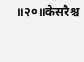॥२०॥केसरैश्च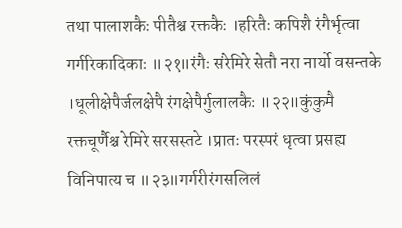तथा पालाशकैः पीतैश्च रक्तकैः ।हरितैः कपिशै रंगैर्भृत्वा गर्गरिकादिकाः ॥२१॥रंगैः संरेमिरे सेतौ नरा नार्यो वसन्तके ।धूलीक्षेपैर्जलक्षेपै रंगक्षेपैर्गुलालकैः ॥२२॥कुंकुमै रक्तचूर्णैश्च रेमिरे सरसस्तटे ।प्रातः परस्परं धृत्वा प्रसह्य विनिपात्य च ॥२३॥गर्गरीरंगसलिलं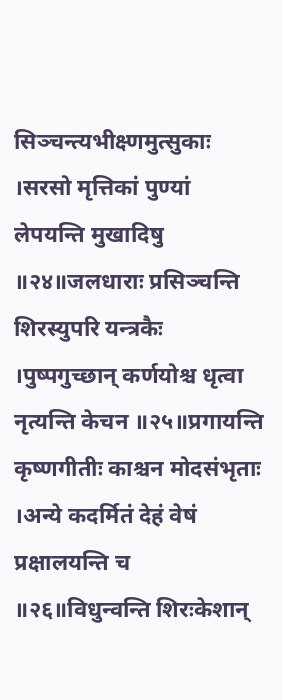सिञ्चन्त्यभीक्ष्णमुत्सुकाः ।सरसो मृत्तिकां पुण्यां लेपयन्ति मुखादिषु ॥२४॥जलधाराः प्रसिञ्चन्ति शिरस्युपरि यन्त्रकैः ।पुष्पगुच्छान् कर्णयोश्च धृत्वा नृत्यन्ति केचन ॥२५॥प्रगायन्ति कृष्णगीतीः काश्चन मोदसंभृताः ।अन्ये कदर्मितं देहं वेषं प्रक्षालयन्ति च ॥२६॥विधुन्वन्ति शिरःकेशान्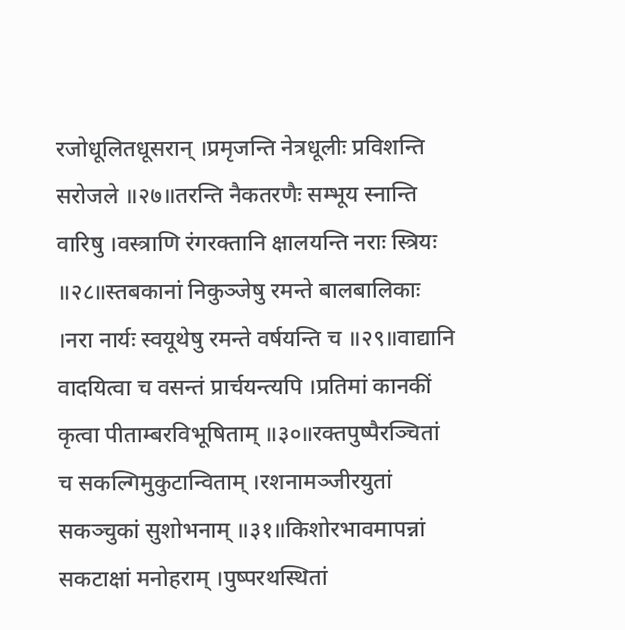रजोधूलितधूसरान् ।प्रमृजन्ति नेत्रधूलीः प्रविशन्ति सरोजले ॥२७॥तरन्ति नैकतरणैः सम्भूय स्नान्ति वारिषु ।वस्त्राणि रंगरक्तानि क्षालयन्ति नराः स्त्रियः ॥२८॥स्तबकानां निकुञ्जेषु रमन्ते बालबालिकाः ।नरा नार्यः स्वयूथेषु रमन्ते वर्षयन्ति च ॥२९॥वाद्यानि वादयित्वा च वसन्तं प्रार्चयन्त्यपि ।प्रतिमां कानकीं कृत्वा पीताम्बरविभूषिताम् ॥३०॥रक्तपुष्पैरञ्चितां च सकल्गिमुकुटान्विताम् ।रशनामञ्जीरयुतां सकञ्चुकां सुशोभनाम् ॥३१॥किशोरभावमापन्नां सकटाक्षां मनोहराम् ।पुष्परथस्थितां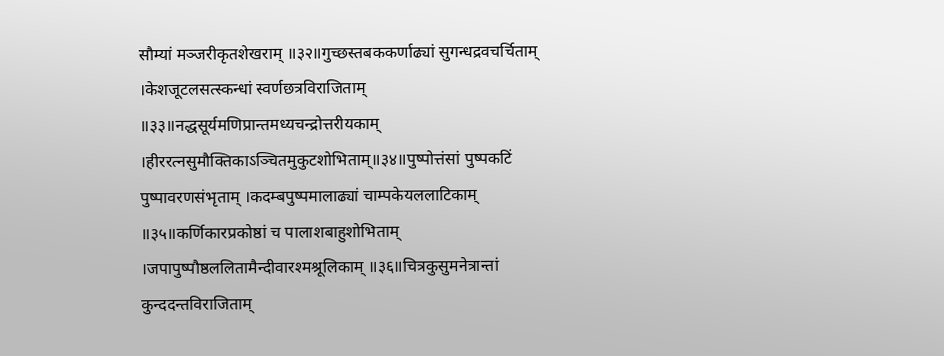सौम्यां मञ्जरीकृतशेखराम् ॥३२॥गुच्छस्तबककर्णाढ्यां सुगन्धद्रवचर्चिताम् ।केशजूटलसत्स्कन्धां स्वर्णछत्रविराजिताम् ॥३३॥नद्धसूर्यमणिप्रान्तमध्यचन्द्रोत्तरीयकाम् ।हीररत्नसुमौक्तिकाऽञ्चितमुकुटशोभिताम्॥३४॥पुष्पोत्तंसां पुष्पकटिं पुष्पावरणसंभृताम् ।कदम्बपुष्पमालाढ्यां चाम्पकेयललाटिकाम् ॥३५॥कर्णिकारप्रकोष्ठां च पालाशबाहुशोभिताम् ।जपापुष्पौष्ठललितामैन्दीवारश्मश्रूलिकाम् ॥३६॥चित्रकुसुमनेत्रान्तां कुन्ददन्तविराजिताम्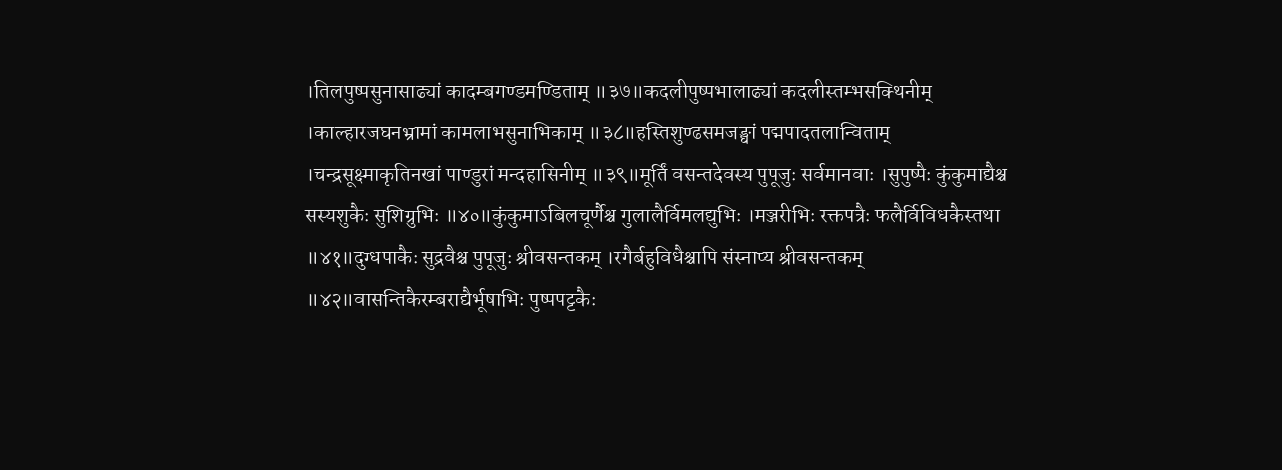।तिलपुष्पसुनासाढ्यां कादम्बगण्डमण्डिताम् ॥३७॥कदलीपुष्पभालाढ्यां कदलीस्तम्भसक्थिनीम् ।काल्हारजघनभ्रामां कामलाभसुनाभिकाम् ॥३८॥हस्तिशुण्ढसमजङ्घां पद्मपादतलान्विताम् ।चन्द्रसूक्ष्माकृतिनखां पाण्डुरां मन्दहासिनीम् ॥३९॥मूर्तिं वसन्तदेवस्य पुपूजुः सर्वमानवाः ।सुपुष्पैः कुंकुमाद्यैश्च सस्यशुकैः सुशिग्रुभिः ॥४०॥कुंकुमाऽबिलचूर्णैश्च गुलालैर्विमलद्युभिः ।मञ्जरीभिः रक्तपत्रैः फलैर्विविधकैस्तथा ॥४१॥दुग्धपाकैः सुद्रवैश्च पुपूजुः श्रीवसन्तकम् ।रगैर्बहुविधैश्चापि संस्नाप्य श्रीवसन्तकम् ॥४२॥वासन्तिकैरम्बराद्यैर्भूषाभिः पुष्पपट्टकैः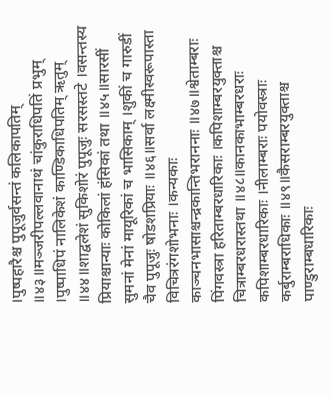।पुष्पहारैश्च पुपूजुर्वसन्तं कलिकापतिम् ॥४३॥मञ्जरीपल्लवानाथं चांकुराधिपतिं प्रभुम् ।पुष्पाधिपं नालिकेशं काण्डिकाधिपतिम् ऋतुम् ॥४४॥शाद्वलेशं सुकिशोरं पुपूजुः सरसस्तटे ।वसन्तस्य प्रियाश्चान्याः कोकिलां हंसिकां तथा ॥४५॥सारसीं सुमनां मेनां मायूरिकां च भासिकाम् ।शुकीं च गारुडीं चैव पुपूजुः षोडशप्रियाः ॥४६॥सर्वा लक्ष्मीस्वरूपास्ता विचित्ररंगशोभनाः ।कन्यकाः काञ्चनभासाश्चन्द्रकान्तिभराननाः ॥४७॥श्वेताम्बराः पिंगवस्त्रा हरिताम्बरधारिकाः ।कपिशाम्बरयुक्ताश्च चित्राम्बरधरास्तथा ॥४८॥कानकाभाम्बरधराः कपिशाम्बरधारिकाः ।नीलाम्बराः पयोवस्त्राः कर्बुराम्बराधिकाः ॥४९॥कैसराम्बरयुक्ताश्च पाण्डुराम्बधारिकाः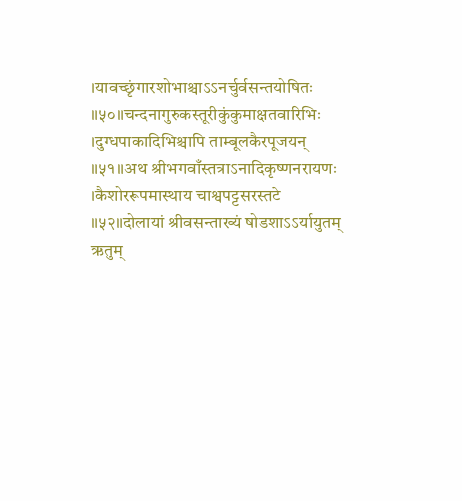।यावच्छृंगारशोभाश्चाऽऽनर्चुर्वसन्तयोषितः ॥५०॥चन्दनागुरुकस्तूरीकुंकुमाक्षतवारिभिः ।दुग्धपाकादिभिश्चापि ताम्बूलकैरपूजयन् ॥५१॥अथ श्रीभगवाँस्तत्राऽनादिकृष्णनरायणः ।कैशोररूपमास्थाय चाश्वपट्टसरस्तटे ॥५२॥दोलायां श्रीवसन्ताख्यं षोडशाऽऽर्यायुतम् ऋतुम्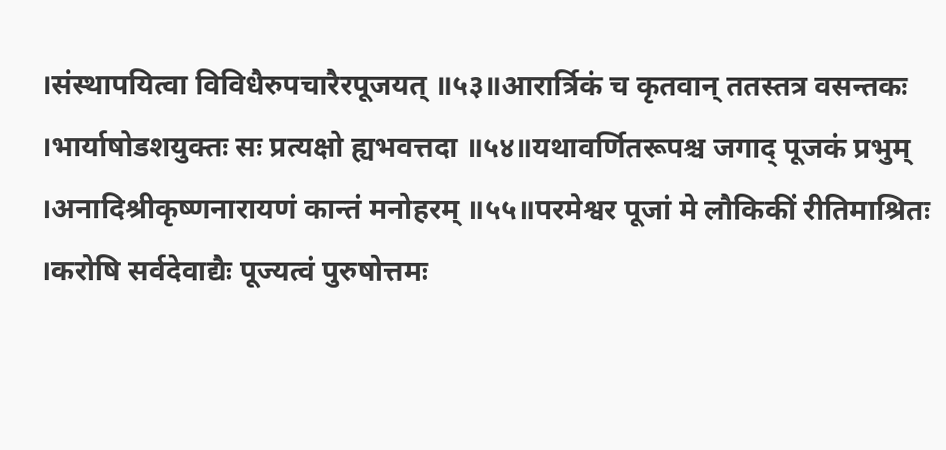।संस्थापयित्वा विविधैरुपचारैरपूजयत् ॥५३॥आरार्त्रिकं च कृतवान् ततस्तत्र वसन्तकः ।भार्याषोडशयुक्तः सः प्रत्यक्षो ह्यभवत्तदा ॥५४॥यथावर्णितरूपश्च जगाद् पूजकं प्रभुम् ।अनादिश्रीकृष्णनारायणं कान्तं मनोहरम् ॥५५॥परमेश्वर पूजां मे लौकिकीं रीतिमाश्रितः ।करोषि सर्वदेवाद्यैः पूज्यत्वं पुरुषोत्तमः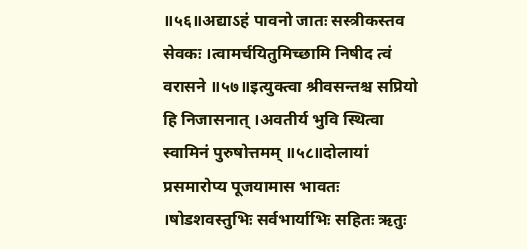॥५६॥अद्याऽहं पावनो जातः सस्त्रीकस्तव सेवकः ।त्वामर्चयितुमिच्छामि निषीद त्वं वरासने ॥५७॥इत्युक्त्वा श्रीवसन्तश्च सप्रियो हि निजासनात् ।अवतीर्य भुवि स्थित्वा स्वामिनं पुरुषोत्तमम् ॥५८॥दोलायां प्रसमारोप्य पूजयामास भावतः ।षोडशवस्तुभिः सर्वभार्याभिः सहितः ऋतुः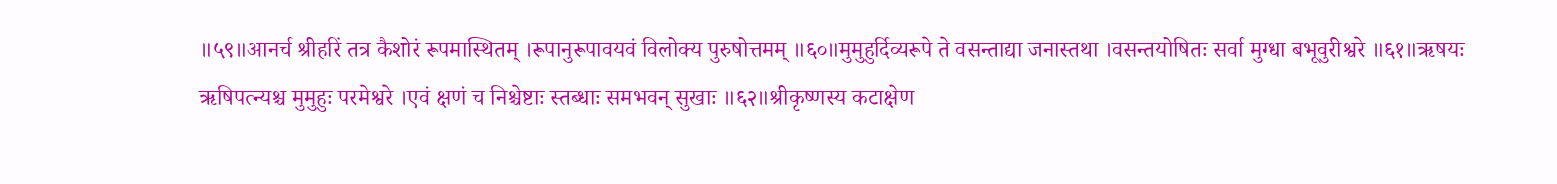॥५९॥आनर्च श्रीहरिं तत्र कैशोरं रूपमास्थितम् ।रूपानुरूपावयवं विलोक्य पुरुषोत्तमम् ॥६०॥मुमुहुर्दिव्यरूपे ते वसन्ताद्या जनास्तथा ।वसन्तयोषितः सर्वा मुग्धा बभूवुरीश्वरे ॥६१॥ऋषयः ऋषिपत्न्यश्च मुमुहुः परमेश्वरे ।एवं क्षणं च निश्चेष्टाः स्तब्धाः समभवन् सुखाः ॥६२॥श्रीकृष्णस्य कटाक्षेण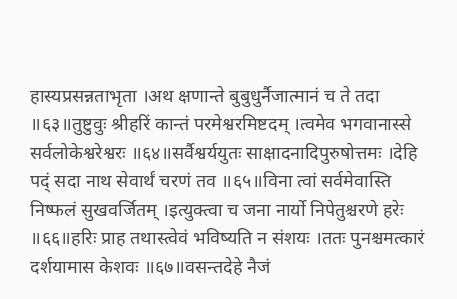हास्यप्रसन्नताभृता ।अथ क्षणान्ते बुबुधुर्नैजात्मानं च ते तदा ॥६३॥तुष्टुवुः श्रीहरिं कान्तं परमेश्वरमिष्टदम् ।त्वमेव भगवानास्से सर्वलोकेश्वरेश्वरः ॥६४॥सर्वैश्वर्ययुतः साक्षादनादिपुरुषोत्तमः ।देहि पद्ं सदा नाथ सेवार्थं चरणं तव ॥६५॥विना त्वां सर्वमेवास्ति निष्फलं सुखवर्जितम् ।इत्युक्त्वा च जना नार्यो निपेतुश्चरणे हरेः ॥६६॥हरिः प्राह तथास्त्वेवं भविष्यति न संशयः ।ततः पुनश्चमत्कारं दर्शयामास केशवः ॥६७॥वसन्तदेहे नैजं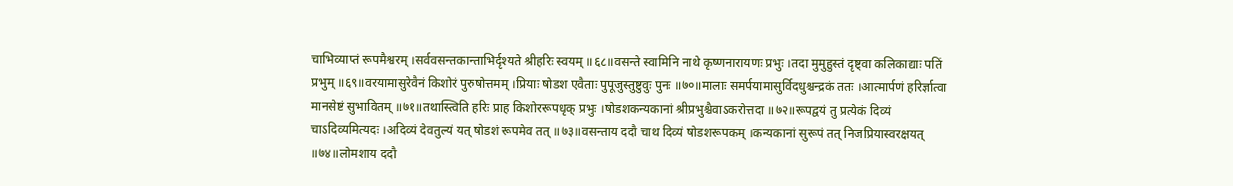चाभिव्याप्तं रूपमैश्वरम् ।सर्ववसन्तकान्ताभिर्दृश्यते श्रीहरिः स्वयम् ॥६८॥वसन्ते स्वामिनि नाथे कृष्णनारायणः प्रभुः ।तदा मुमुहुस्तं दृष्ट्वा कलिकाद्याः पतिं प्रभुम् ॥६९॥वरयामासुरेवैनं किशोरं पुरुषोत्तमम् ।प्रियाः षोडश एवैताः पुपूजुस्तुष्टुवुः पुनः ॥७०॥मालाः समर्पयामासुर्विदधुश्चन्द्रकं ततः ।आत्मार्पणं हरिर्ज्ञात्वा मानसेष्टं सुभावितम् ॥७१॥तथास्त्विति हरिः प्राह किशोररूपधृक् प्रभुः ।षोडशकन्यकानां श्रीप्रभुश्चैवाऽकरोत्तदा ॥७२॥रूपद्वयं तु प्रत्येकं दिव्यं चाऽदिव्यमित्यदः ।अदिव्यं देवतुल्यं यत् षोडशं रूपमेव तत् ॥७३॥वसन्ताय ददौ चाथ दिव्यं षोडशरूपकम् ।कन्यकानां सुरूपं तत् निजप्रियास्वरक्षयत् ॥७४॥लोमशाय ददौ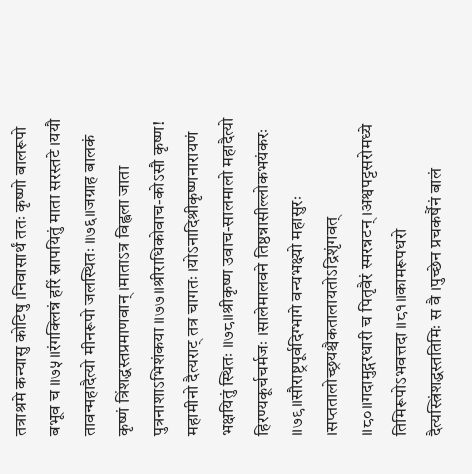तत्राश्रमे कन्यासु कोटिषु ।निवासार्थं ततः कृष्णो बालरूपो बभूव च ॥७५॥रंगक्लिन्नं हरिं स्नापयितुं माता सरस्तटे ।ययौ तावन्महादैत्यो मीनरूपो जलस्थितः ॥७६॥जग्राह बालकं कृष्णं त्रिंशद्धस्तप्रमाणवान् ।माताऽत्र विह्वला जाता पुत्रनाशाऽभिशंकया ॥७७॥श्रीराधिकोवाच-कोऽसौ कृष्ण! महामीनो दैत्यराट् तत्र चागतः ।योऽनादिश्रीकृष्णनारायणं भक्षयितुं स्थितः ॥७८॥श्रीकृष्ण उवाच-सालमालो महादैत्यो हिरण्यकूर्चचर्मजः ।सालेमालवने तिष्ठन्नासील्लोकभयंकरः ॥७९॥सौराष्ट्रपूर्वदिग्भागे वन्यभक्ष्यो महासुरः ।सप्ततालोच्छ्रयश्चैकतालायतोऽद्रिशृंगवत् ॥८०॥गदामुद्गरधारी च पितृवैरं स्मरन्नटन् ।अश्वपट्टसरोमध्ये तिमिरूपोऽभवत्तदा ॥८१॥कामरूपधरो दैत्यस्त्रिंशद्धस्ततिमिः स वै ।पुच्छेन प्रचकर्षैनं बालं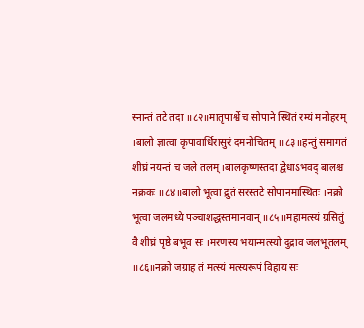स्नान्तं तटे तदा ॥८२॥मातृपार्श्वे च सोपाने स्थितं रम्यं मनोहरम् ।बालो ज्ञात्वा कृपावार्धिरासुरं दमनोचितम् ॥८३॥हन्तुं समागतं शीघ्रं नयन्तं च जले तलम् ।बालकृष्णस्तदा द्वेधाऽभवद् बालश्च नक्रकः ॥८४॥बालो भूत्वा द्रुतं सरस्तटे सोपानमास्थितः ।नक्रो भूत्वा जलमध्ये पञ्चाशद्धस्तमानवान् ॥८५॥महामत्स्यं ग्रसितुं वै शीघ्रं पृष्ठे बभूव सः ।मरणस्य भयान्मत्स्यो दुद्राव जलभूतलम् ॥८६॥नक्रो जग्राह तं मत्स्यं मत्स्यरूपं विहाय सः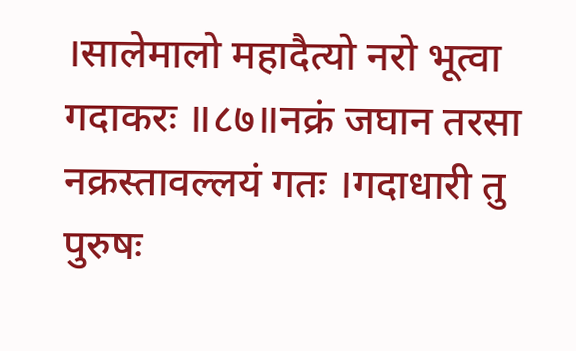।सालेमालो महादैत्यो नरो भूत्वा गदाकरः ॥८७॥नक्रं जघान तरसा नक्रस्तावल्लयं गतः ।गदाधारी तु पुरुषः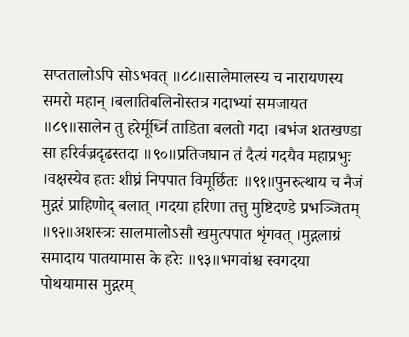सप्ततालोऽपि सोऽभवत् ॥८८॥सालेमालस्य च नारायणस्य समरो महान् ।बलातिबलिनोस्तत्र गदाभ्यां समजायत ॥८९॥सालेन तु हरेर्मूर्ध्नि ताडिता बलतो गदा ।बभंज शतखण्डा सा हरिर्वज्रदृढस्तदा ॥९०॥प्रतिजघान तं दैत्यं गदयैव महाप्रभुः ।वक्षस्येव हतः शीघ्रं निपपात विमूर्छितः ॥९१॥पुनरुत्थाय च नैजं मुद्गरं प्राहिणोद् बलात् ।गदया हरिणा तत्तु मुष्टिदण्डे प्रभञ्जितम् ॥९२॥अशस्त्रः सालमालोऽसौ खमुत्पपात शृंगवत् ।मुद्गलाग्रं समादाय पातयामास के हरेः ॥९३॥भगवांश्च स्वगदया पोथयामास मुद्गरम्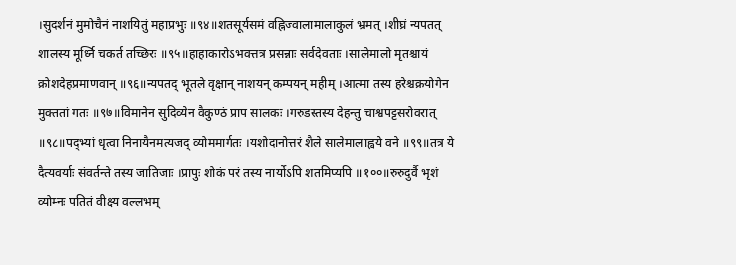।सुदर्शनं मुमोचैनं नाशयितुं महाप्रभुः ॥९४॥शतसूर्यसमं वह्निज्वालामालाकुलं भ्रमत् ।शीघ्रं न्यपतत् शालस्य मूर्ध्नि चकर्त तच्छिरः ॥९५॥हाहाकारोऽभवत्तत्र प्रसन्नाः सर्वदेवताः ।सालेमालो मृतश्चायं क्रोशदेहप्रमाणवान् ॥९६॥न्यपतद् भूतले वृक्षान् नाशयन् कम्पयन् महीम् ।आत्मा तस्य हरेश्चक्रयोगेन मुक्ततां गतः ॥९७॥विमानेन सुदिव्येन वैकुण्ठं प्राप सालकः ।गरुडस्तस्य देहन्तु चाश्वपट्टसरोवरात् ॥९८॥पद्भ्यां धृत्वा निनायैनमत्यजद् व्योममार्गतः ।यशोदानोत्तरं शैले सालेमालाह्वये वने ॥९९॥तत्र ये दैत्यवर्याः संवर्तन्ते तस्य जातिजाः ।प्रापुः शोकं परं तस्य नार्योऽपि शतमिप्यपि ॥१००॥रुरुदुर्वै भृशं व्योम्नः पतितं वीक्ष्य वल्लभम्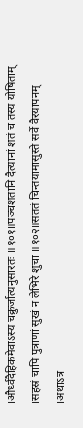।और्ध्वदैहिकमेवाऽस्य चक्रुर्जात्यनुसारतः ॥१०१॥पञ्चशतानि दैत्यानां शतं च तस्य योषिताम् ।सहस्रं चापि पुत्राणां सुखं न लेभिरे शुचा ॥१०२॥सततं चिन्तयामासुस्ते सर्वे वैरयापनम् ।अथाऽत्र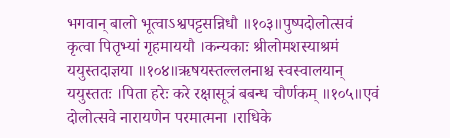भगवान् बालो भूत्वाऽश्वपट्टसन्निधौ ॥१०३॥पुष्पदोलोत्सवं कृत्वा पितृभ्यां गृहमाययौ ।कन्यकाः श्रीलोमशस्याश्रमं ययुस्तदाज्ञया ॥१०४॥ऋषयस्तल्ललनाश्च स्वस्वालयान् ययुस्ततः ।पिता हरेः करे रक्षासूत्रं बबन्ध चौर्णकम् ॥१०५॥एवं दोलोत्सवे नारायणेन परमात्मना ।राधिके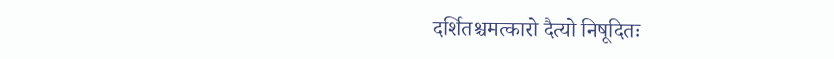दर्शितश्चमत्कारो दैत्यो निषूदितः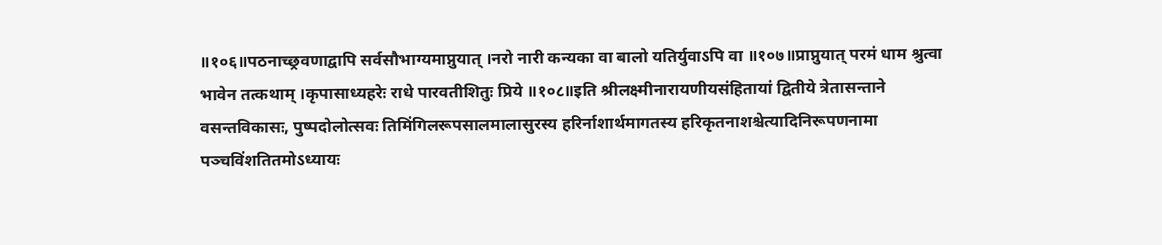॥१०६॥पठनाच्छ्रवणाद्वापि सर्वसौभाग्यमाप्नुयात् ।नरो नारी कन्यका वा बालो यतिर्युवाऽपि वा ॥१०७॥प्राप्नुयात् परमं धाम श्रुत्वा भावेन तत्कथाम् ।कृपासाध्यहरेः राधे पारवतीशितुः प्रिये ॥१०८॥इति श्रीलक्ष्मीनारायणीयसंहितायां द्वितीये त्रेतासन्ताने वसन्तविकासः, पुष्पदोलोत्सवः तिमिंगिलरूपसालमालासुरस्य हरिर्नाशार्थमागतस्य हरिकृतनाशश्चेत्यादिनिरूपणनामा पञ्चविंशतितमोऽध्यायः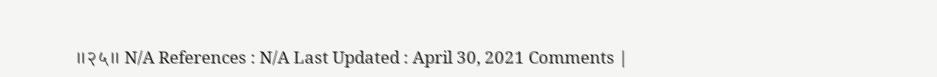॥२५॥ N/A References : N/A Last Updated : April 30, 2021 Comments |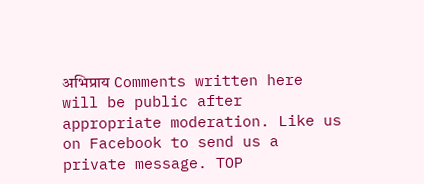अभिप्राय Comments written here will be public after appropriate moderation. Like us on Facebook to send us a private message. TOP